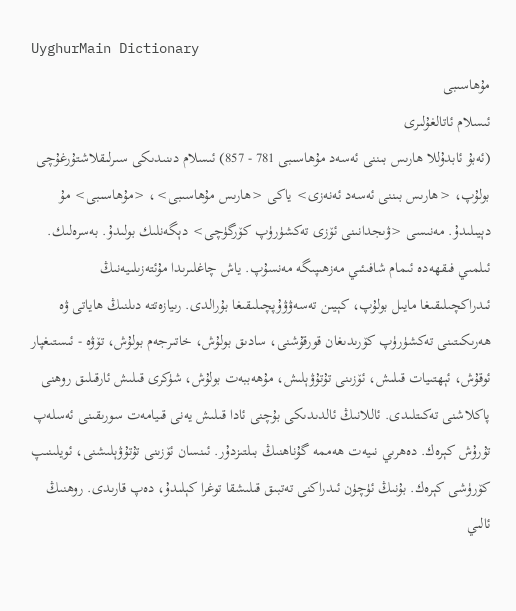UyghurMain Dictionary
مۇھاسىبى
ئىسلام ئاتالغۇلىرى
(ئەبۇ ئابدۇللا ھارىس بىننى ئەسەد مۇھاسىبى 781 - 857) ئىسلام دىنىدىكى سىرلىقلاشتۇرغۇچى بولۇپ، <ھارىس بىننى ئەسەد ئەنەزى> ياكى <ھارىس مۇھاسىبى>، <مۇھاسىبى> مۇ دېيىلىدۇ. مەنىسى <ۋىجدانىنى ئۆزى تەكشۈرۈپ كۆرگۈچى> دېگەنلىك بولىدۇ. بەسرەلىك. ئىلمىي فىقھەدە ئىمام شافىئىي مەزھىپىگە مەنسۇپ. ياش چاغلىرىدا مۇئتەزىلىيەنىڭ ئىدراكچىلىقىغا مايىل بولۇپ، كېيىن تەسەۋۋۇپچىلىقىغا بۇرالدى. رىيازەتتە دىلنىڭ ھاياتى ۋە ھەرىكىتىنى تەكشۈرۈپ كۆرىدىغان قورقۇشنى، سادىق بولۇش، خاتىرجەم بولۇش، تۆۋە - ئىستىغپار ئوقۇش، ئېھتىيات قىلىش، ئۆزىنى تۇتۇۋېلىش، مۇھەببەت بولۇش، شۈكرى قىلىش ئارقىلىق روھنى پاكلاشنى تەكىتلىدى. ئاللانىڭ ئالدىدىكى بۇچنى ئادا قىلىش يەنى قىيامەت سورىقىنى ئەسلەپ تۇرۇش كېرەك. دەھرىي نىيەت ھەممە گۇناھنىڭ بىلتىزدۇر. ئىنسان ئۆزىنى تۇتۇۋېلىشنى، ئويلىنىپ كۆرۈشى كېرەك. بۇنىڭ ئۈچۈن ئىدراكنى تەتبىق قىلىشقا توغرا كېلىدۇ، دەپ قارىدى. روھنىڭ ئالىي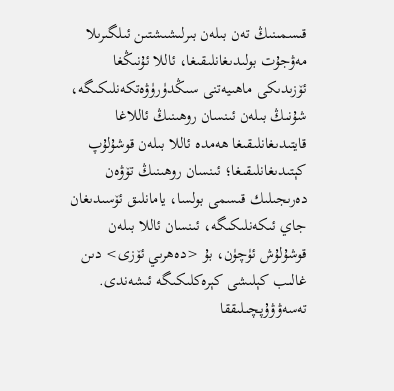قىسمىنىڭ تەن بىلەن بىرلىشىشتىن ئىلگىرىلا مەۋجۇت بولىدىغانلىقىغا، ئاللا ئۇنىڭغا ئۆزىدىكى ماھىيەتنى سىڭدۈرۈۋەتكەنلىكىگە، شۇنىڭ بىلەن ئىنسان روھىنىڭ ئاللاغا قايتىدىغانلىقىغا ھەمدە ئاللا بىلەن قوشۇلۇپ كېتىدىغانلىقىغا؛ ئىنسان روھىنىڭ تۆۋەن دەرىجىلىك قىسمى بولسا، يامانلىق ئۆسىدىغان جاي ئىكەنلىكىگە، ئىنسان ئاللا بىلەن قوشۇلۇش ئۈچۈن، بۇ <دەھرىي ئۆزى> دىن غالىب كېلىشى كېرەكلىكىگە ئىشەندى. تەسەۋۋۇپچىلىققا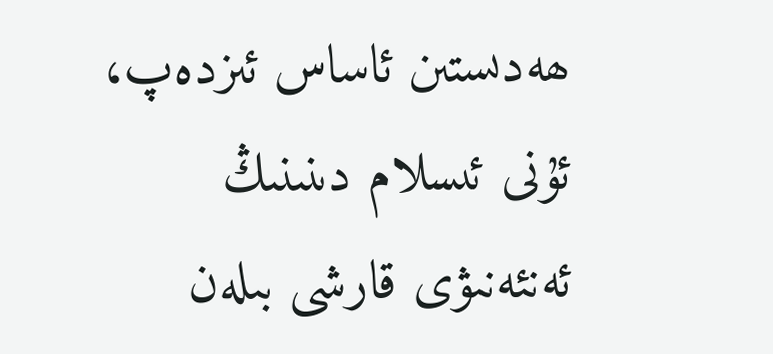ھەدىستىن ئاساس ئىزدەپ، ئۇنى ئىسلام دىنىنىڭ ئەنئەنىۋى قارشى بىلەن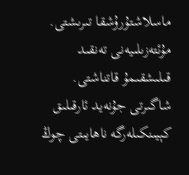ماسلاشتۇرۇشقا تىرىشتى. مۇئتەزىلىيەنى تەنقىد قىلىشقىمۇ قاتناشتى. شاگىرتى جۇنەيد ئارقىلىق كېيىنكىلەرگە ناھايىتى چوڭ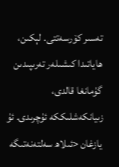تەسىر كۆرسەتتى. لېكىن، ھاياتىدا كىشىلەر تەرىپىدىن گۇمانغا قالدى، زىيانكەشلىككە ئۇچرىدى. ئۇ يازغان <ئىلاھ سەلتەنەتىگە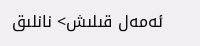ئەمەل قىلىش> نانلىق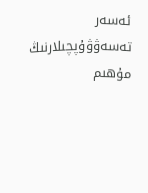ئەسەر تەسەۋۋۇپچىلارنىڭ مۇھىم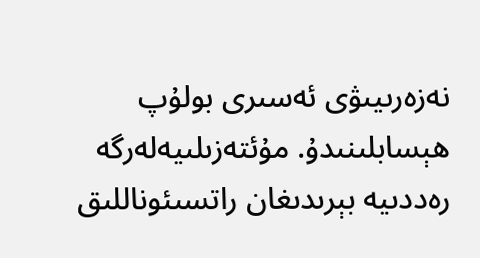نەزەرىيىۋى ئەسىرى بولۇپ ھېسابلىنىدۇ. مۇئتەزىلىيەلەرگە رەددىيە بېرىدىغان راتسىئوناللىق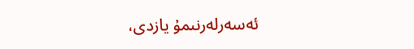ئەسەرلەرنىمۇ يازدى،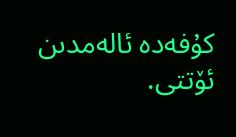كۇفەدە ئالەمدىن ئۆتتى.